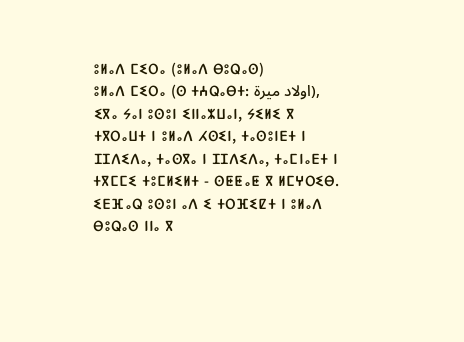ⵓⵍⴰⴷ ⵎⵉⵔⴰ (ⵓⵍⴰⴷ ⴱⵓⵕⴰⵙ)
ⵓⵍⴰⴷ ⵎⵉⵔⴰ (ⵙ ⵜⵄⵕⴰⴱⵜ: اولاد ميرة), ⵉⴳⴰ ⵢⴰⵏ ⵓⵙⵓⵏ ⵉⵏⵏⴰⵣⵡⴰⵏ, ⵢⵉⵍⵉ ⴳ ⵜⴳⵔⴰⵡⵜ ⵏ ⵓⵍⴰⴷ ⵃⵙⵉⵏ, ⵜⴰⵙⵓⵏⴹⵜ ⵏ ⵊⵊⴷⵉⴷⴰ, ⵜⴰⵙⴳⴰ ⵏ ⵊⵊⴷⵉⴷⴰ, ⵜⴰⵎⵏⴰⴹⵜ ⵏ ⵜⴳⵎⵎⵉ ⵜⵓⵎⵍⵉⵍⵜ - ⵙⵟⵟⴰⵟ ⴳ ⵍⵎⵖⵔⵉⴱ. ⵉⴹⴼⴰⵕ ⵓⵙⵓⵏ ⴰⴷ ⵉ ⵜⵔⴼⵉⵇⵜ ⵏ ⵓⵍⴰⴷ ⴱⵓⵕⴰⵙ ⵏⵏⴰ ⴳ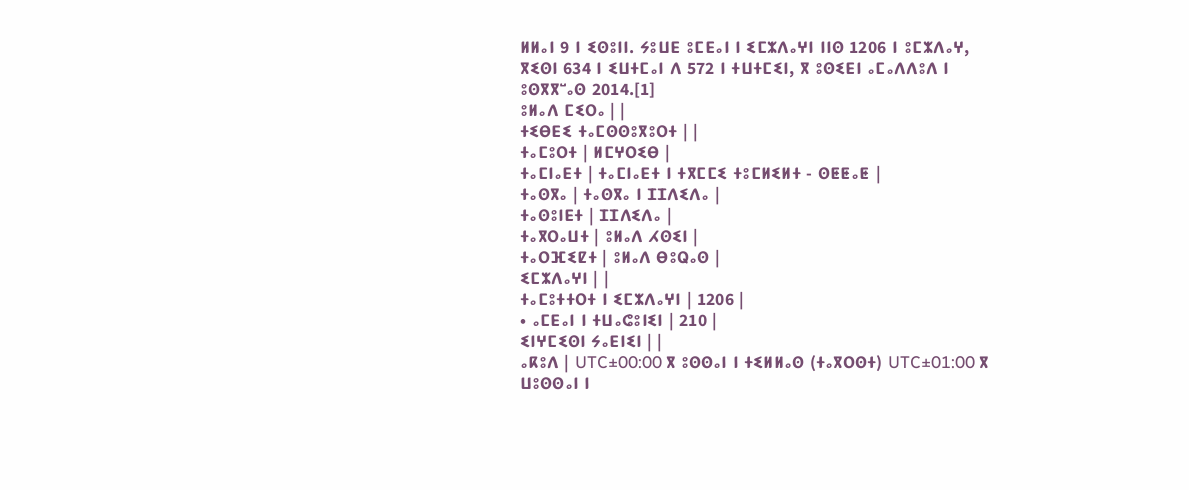ⵍⵍⴰⵏ 9 ⵏ ⵉⵙⵓⵏⵏ. ⵢⵓⵡⴹ ⵓⵎⴹⴰⵏ ⵏ ⵉⵎⵣⴷⴰⵖⵏ ⵏⵏⵙ 1206 ⵏ ⵓⵎⵣⴷⴰⵖ, ⴳⵉⵙⵏ 634 ⵏ ⵉⵡⵜⵎⴰⵏ ⴷ 572 ⵏ ⵜⵡⵜⵎⵉⵏ, ⴳ ⵓⵙⵉⴹⵏ ⴰⵎⴰⴷⴷⵓⴷ ⵏ ⵓⵙⴳⴳⵯⴰⵙ 2014.[1]
ⵓⵍⴰⴷ ⵎⵉⵔⴰ | |
ⵜⵉⴱⴹⵉ ⵜⴰⵎⵙⵙⵓⴳⵓⵔⵜ | |
ⵜⴰⵎⵓⵔⵜ | ⵍⵎⵖⵔⵉⴱ |
ⵜⴰⵎⵏⴰⴹⵜ | ⵜⴰⵎⵏⴰⴹⵜ ⵏ ⵜⴳⵎⵎⵉ ⵜⵓⵎⵍⵉⵍⵜ - ⵙⵟⵟⴰⵟ |
ⵜⴰⵙⴳⴰ | ⵜⴰⵙⴳⴰ ⵏ ⵊⵊⴷⵉⴷⴰ |
ⵜⴰⵙⵓⵏⴹⵜ | ⵊⵊⴷⵉⴷⴰ |
ⵜⴰⴳⵔⴰⵡⵜ | ⵓⵍⴰⴷ ⵃⵙⵉⵏ |
ⵜⴰⵔⴼⵉⵇⵜ | ⵓⵍⴰⴷ ⴱⵓⵕⴰⵙ |
ⵉⵎⵣⴷⴰⵖⵏ | |
ⵜⴰⵎⵓⵜⵜⵔⵜ ⵏ ⵉⵎⵣⴷⴰⵖⵏ | 1206 |
• ⴰⵎⴹⴰⵏ ⵏ ⵜⵡⴰⵛⵓⵏⵉⵏ | 210 |
ⵉⵏⵖⵎⵉⵙⵏ ⵢⴰⴹⵏⵉⵏ | |
ⴰⴽⵓⴷ | UTC±00:00 ⴳ ⵓⵙⵙⴰⵏ ⵏ ⵜⵉⵍⵍⴰⵙ (ⵜⴰⴳⵔⵙⵜ) UTC±01:00 ⴳ ⵡⵓⵙⵙⴰⵏ ⵏ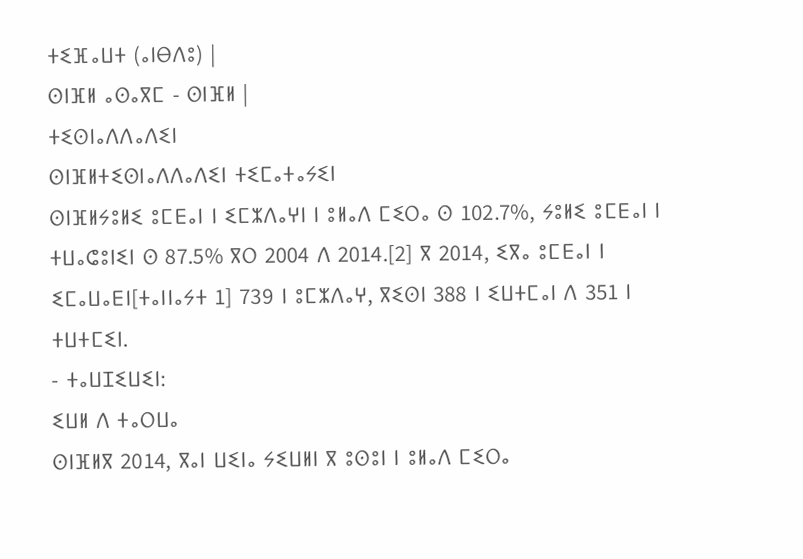ⵜⵉⴼⴰⵡⵜ (ⴰⵏⴱⴷⵓ) |
ⵙⵏⴼⵍ ⴰⵙⴰⴳⵎ - ⵙⵏⴼⵍ |
ⵜⵉⵙⵏⴰⴷⴷⴰⴷⵉⵏ
ⵙⵏⴼⵍⵜⵉⵙⵏⴰⴷⴷⴰⴷⵉⵏ ⵜⵉⵎⴰⵜⴰⵢⵉⵏ
ⵙⵏⴼⵍⵢⵓⵍⵉ ⵓⵎⴹⴰⵏ ⵏ ⵉⵎⵣⴷⴰⵖⵏ ⵏ ⵓⵍⴰⴷ ⵎⵉⵔⴰ ⵙ 102.7%, ⵢⵓⵍⵉ ⵓⵎⴹⴰⵏ ⵏ ⵜⵡⴰⵛⵓⵏⵉⵏ ⵙ 87.5% ⴳⵔ 2004 ⴷ 2014.[2] ⴳ 2014, ⵉⴳⴰ ⵓⵎⴹⴰⵏ ⵏ ⵉⵎⴰⵡⴰⴹⵏ[ⵜⴰⵏⵏⴰⵢⵜ 1] 739 ⵏ ⵓⵎⵣⴷⴰⵖ, ⴳⵉⵙⵏ 388 ⵏ ⵉⵡⵜⵎⴰⵏ ⴷ 351 ⵏ ⵜⵡⵜⵎⵉⵏ.
- ⵜⴰⵡⵊⵉⵡⵉⵏ:
ⵉⵡⵍ ⴷ ⵜⴰⵔⵡⴰ
ⵙⵏⴼⵍⴳ 2014, ⴳⴰⵏ ⵡⵉⵏⴰ ⵢⵉⵡⵍⵏ ⴳ ⵓⵙⵓⵏ ⵏ ⵓⵍⴰⴷ ⵎⵉⵔⴰ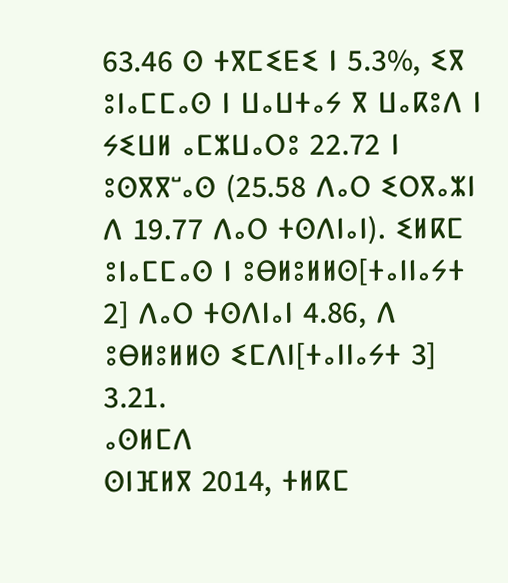63.46 ⵙ ⵜⴳⵎⵉⴹⵉ ⵏ 5.3%, ⵉⴳ ⵓⵏⴰⵎⵎⴰⵙ ⵏ ⵡⴰⵡⵜⴰⵢ ⴳ ⵡⴰⴽⵓⴷ ⵏ ⵢⵉⵡⵍ ⴰⵎⵣⵡⴰⵔⵓ 22.72 ⵏ ⵓⵙⴳⴳⵯⴰⵙ (25.58 ⴷⴰⵔ ⵉⵔⴳⴰⵣⵏ ⴷ 19.77 ⴷⴰⵔ ⵜⵙⴷⵏⴰⵏ). ⵉⵍⴽⵎ ⵓⵏⴰⵎⵎⴰⵙ ⵏ ⵓⴱⵍⵓⵍⵍⵙ[ⵜⴰⵏⵏⴰⵢⵜ 2] ⴷⴰⵔ ⵜⵙⴷⵏⴰⵏ 4.86, ⴷ ⵓⴱⵍⵓⵍⵍⵙ ⵉⵎⴷⵏ[ⵜⴰⵏⵏⴰⵢⵜ 3] 3.21.
ⴰⵙⵍⵎⴷ
ⵙⵏⴼⵍⴳ 2014, ⵜⵍⴽⵎ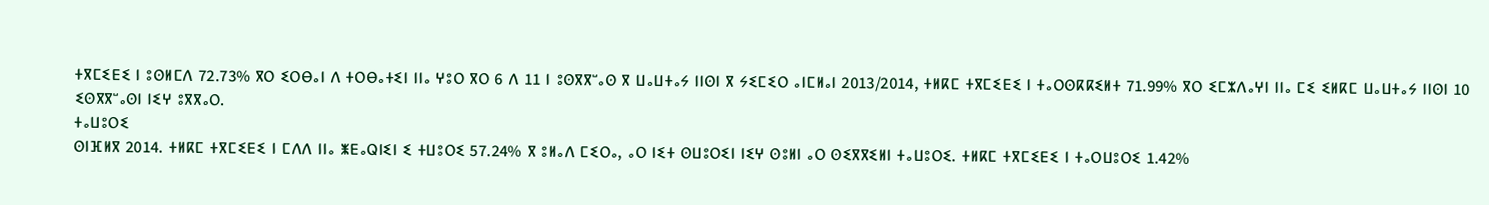ⵜⴳⵎⵉⴹⵉ ⵏ ⵓⵙⵍⵎⴷ 72.73% ⴳⵔ ⵉⵔⴱⴰⵏ ⴷ ⵜⵔⴱⴰⵜⵉⵏ ⵏⵏⴰ ⵖⵓⵔ ⴳⵔ 6 ⴷ 11 ⵏ ⵓⵙⴳⴳⵯⴰⵙ ⴳ ⵡⴰⵡⵜⴰⵢ ⵏⵏⵙⵏ ⴳ ⵢⵉⵎⵉⵔ ⴰⵏⵎⵍⴰⵏ 2013/2014, ⵜⵍⴽⵎ ⵜⴳⵎⵉⴹⵉ ⵏ ⵜⴰⵔⵙⴽⴽⵉⵍⵜ 71.99% ⴳⵔ ⵉⵎⵣⴷⴰⵖⵏ ⵏⵏⴰ ⵎⵉ ⵉⵍⴽⵎ ⵡⴰⵡⵜⴰⵢ ⵏⵏⵙⵏ 10 ⵉⵙⴳⴳⵯⴰⵙⵏ ⵏⵉⵖ ⵓⴳⴳⴰⵔ.
ⵜⴰⵡⵓⵔⵉ
ⵙⵏⴼⵍⴳ 2014. ⵜⵍⴽⵎ ⵜⴳⵎⵉⴹⵉ ⵏ ⵎⴷⴷ ⵏⵏⴰ ⵥⴹⴰⵕⵏⵉⵏ ⵉ ⵜⵡⵓⵔⵉ 57.24% ⴳ ⵓⵍⴰⴷ ⵎⵉⵔⴰ, ⴰⵔ ⵏⵉⵜ ⵙⵡⵓⵔⵉⵏ ⵏⵉⵖ ⵙⵓⵍⵏ ⴰⵔ ⵙⵉⴳⴳⵉⵍⵏ ⵜⴰⵡⵓⵔⵉ. ⵜⵍⴽⵎ ⵜⴳⵎⵉⴹⵉ ⵏ ⵜⴰⵔⵡⵓⵔⵉ 1.42%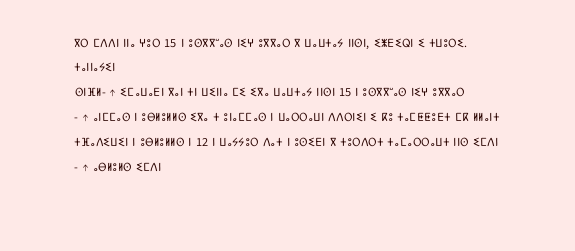ⴳⵔ ⵎⴷⴷⵏ ⵏⵏⴰ ⵖⵓⵔ 15 ⵏ ⵓⵙⴳⴳⵯⴰⵙ ⵏⵉⵖ ⵓⴳⴳⴰⵔ ⴳ ⵡⴰⵡⵜⴰⵢ ⵏⵏⵙⵏ, ⵉⵥⴹⵉⵕⵏ ⵉ ⵜⵡⵓⵔⵉ.
ⵜⴰⵏⵏⴰⵢⵉⵏ
ⵙⵏⴼⵍ- ↑ ⵉⵎⴰⵡⴰⴹⵏ ⴳⴰⵏ ⵜⵏ ⵡⵉⵏⵏⴰ ⵎⵉ ⵉⴳⴰ ⵡⴰⵡⵜⴰⵢ ⵏⵏⵙⵏ 15 ⵏ ⵓⵙⴳⴳⵯⴰⵙ ⵏⵉⵖ ⵓⴳⴳⴰⵔ
- ↑ ⴰⵏⵎⵎⴰⵙ ⵏ ⵓⴱⵍⵓⵍⵍⵙ ⵉⴳⴰ ⵜ ⵓⵏⴰⵎⵎⴰⵙ ⵏ ⵡⴰⵔⵔⴰⵡⵏ ⴷⴷⵔⵏⵉⵏ ⵉ ⴽⵓ ⵜⴰⵎⵟⵟⵓⴹⵜ ⵎⴽ ⵍⵍⴰⵏⵜ ⵜⴼⴰⴷⵉⵡⵉⵏ ⵏ ⵓⴱⵍⵓⵍⵍⵙ ⵏ 12 ⵏ ⵡⴰⵢⵢⵓⵔ ⴷⴰⵜ ⵏ ⵓⵙⵉⴹⵏ ⴳ ⵜⵓⵔⴷⵔⵜ ⵜⴰⵎⴰⵔⵔⴰⵡⵜ ⵏⵏⵙ ⵉⵎⴷⵏ
- ↑ ⴰⴱⵍⵓⵍⵙ ⵉⵎⴷⵏ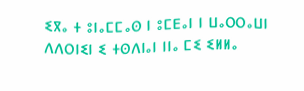ⵉⴳⴰ ⵜ ⵓⵏⴰⵎⵎⴰⵙ ⵏ ⵓⵎⴹⴰⵏ ⵏ ⵡⴰⵔⵔⴰⵡⵏ ⴷⴷⵔⵏⵉⵏ ⵉ ⵜⵙⴷⵏⴰⵏ ⵏⵏⴰ ⵎⵉ ⵉⵍⵍⴰ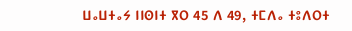ⵡⴰⵡⵜⴰⵢ ⵏⵏⵙⵏⵜ ⴳⵔ 45 ⴷ 49, ⵜⵎⴷⴰ ⵜⵓⴷⵔⵜ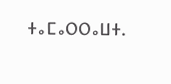ⵜⴰⵎⴰⵔⵔⴰⵡⵜ.